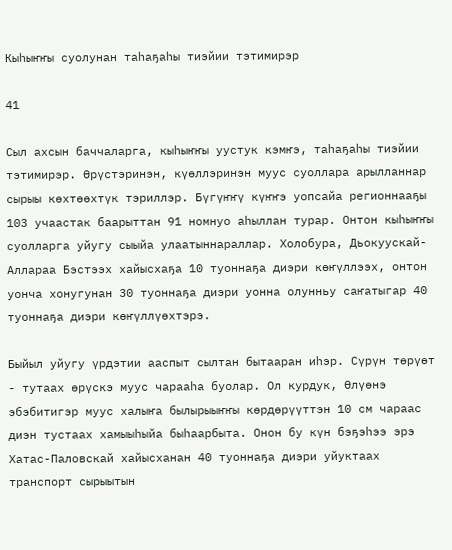Кыһыҥҥы суолунан таһаҕаһы тиэйии тэтимирэр

41

Сыл ахсын баччаларга, кыһыҥҥы уустук кэмҥэ, таһаҕаһы тиэйии тэтимирэр. Өрүстэринэн, күөллэринэн муус суоллара арылланнар сырыы көхтөөхтүк тэриллэр. Бүгүҥҥү күҥҥэ уопсайа регионнааҕы 103 учаастак баарыттан 91 номнуо аһыллан турар. Онтон кыһыҥҥы суолларга уйугу сыыйа улаатыннараллар. Холобура, Дьокуускай-Аллараа Бэстээх хайысхаҕа 10 туоннаҕа диэри көҥүллээх, онтон уонча хонугунан 30 туоннаҕа диэри уонна олунньу саҥатыгар 40 туоннаҕа диэри көҥүллүөхтэрэ.

Быйыл уйугу үрдэтии ааспыт сылтан бытааран иһэр. Сүрүн төрүөт - тутаах өрүскэ муус чарааһа буолар. Ол курдук, Өлүөнэ эбэбитигэр муус халыҥа былырыыҥҥы көрдөрүүттэн 10 см чараас диэн тустаах хамыыһыйа быһаарбыта. Онон бу күн бэҕэһээ эрэ Хатас-Паловскай хайысханан 40 туоннаҕа диэри уйуктаах транспорт сырыытын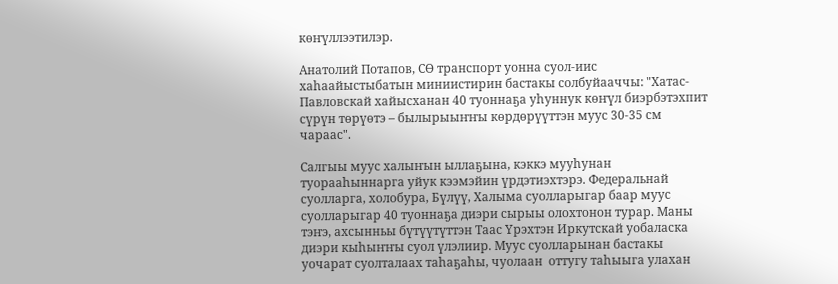көҥүллээтилэр.

Анатолий Потапов, СӨ транспорт уонна суол-иис хаһаайыстыбатын миниистирин бастакы солбуйааччы: "Хатас-Павловскай хайысханан 40 туоннаҕа уһуннук көҥүл биэрбэтэхпит сүрүн төрүөтэ – былырыыҥҥы көрдөрүүттэн муус 30-35 см чараас".

Салгыы муус халыҥын ыллаҕына, кэккэ мууһунан туорааһыннарга уйук кээмэйин үрдэтиэхтэрэ. Федеральнай суолларга, холобура, Бүлүү, Халыма суолларыгар баар муус суолларыгар 40 туоннаҕа диэри сырыы олохтонон турар. Маны тэҥэ, ахсынньы бүтүүтүттэн Таас Үрэхтэн Иркутскай уобаласка диэри кыһыҥҥы суол үлэлиир. Муус суолларынан бастакы уочарат суолталаах таһаҕаһы, чуолаан  оттугу таһыыга улахан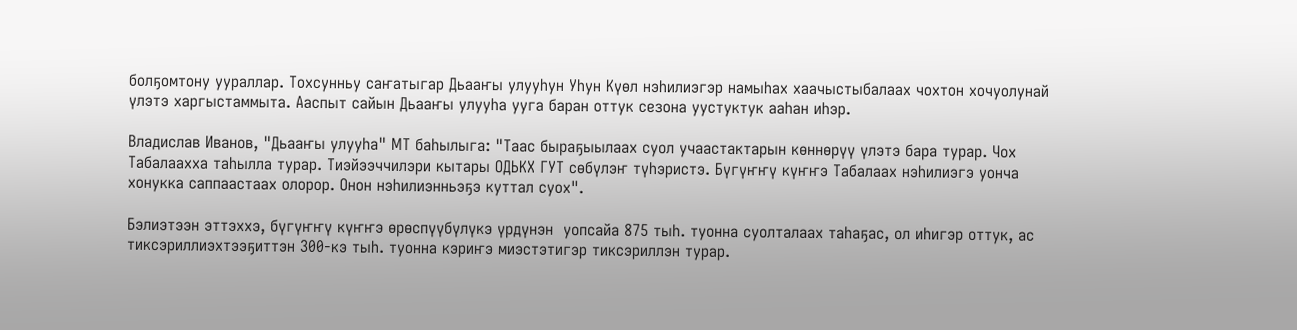болҕомтону уураллар. Тохсунньу саҥатыгар Дьааҥы улууһун Уһун Күөл нэһилиэгэр намыһах хаачыстыбалаах чохтон хочуолунай үлэтэ харгыстаммыта. Ааспыт сайын Дьааҥы улууһа ууга баран оттук сезона уустуктук ааһан иһэр.

Владислав Иванов, "Дьааҥы улууһа" МТ баһылыга: "Таас быраҕыылаах суол учаастактарын көннөрүү үлэтэ бара турар. Чох Табалаахха таһылла турар. Тиэйээччилэри кытары ОДЬКХ ГУТ сөбүлэҥ түһэристэ. Бүгүҥҥү күҥҥэ Табалаах нэһилиэгэ уонча хонукка саппаастаах олорор. Онон нэһилиэнньэҕэ куттал суох".

Бэлиэтээн эттэххэ, бүгүҥҥү күҥҥэ өрөспүүбүлүкэ үрдүнэн  уопсайа 875 тыһ. туонна суолталаах таһаҕас, ол иһигэр оттук, ас тиксэриллиэхтээҕиттэн 300-кэ тыһ. туонна кэриҥэ миэстэтигэр тиксэриллэн турар.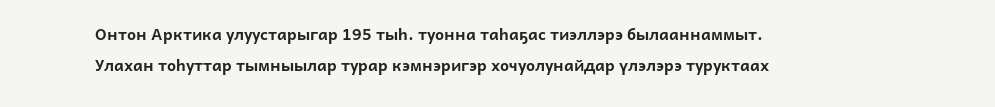Онтон Арктика улуустарыгар 195 тыһ. туонна таһаҕас тиэллэрэ былааннаммыт. Улахан тоһуттар тымныылар турар кэмнэригэр хочуолунайдар үлэлэрэ туруктаах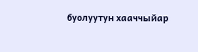буолуутун хааччыйар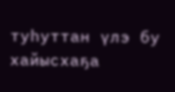туһуттан үлэ бу хайысхаҕа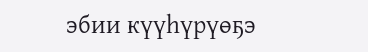эбии күүһүрүөҕэ